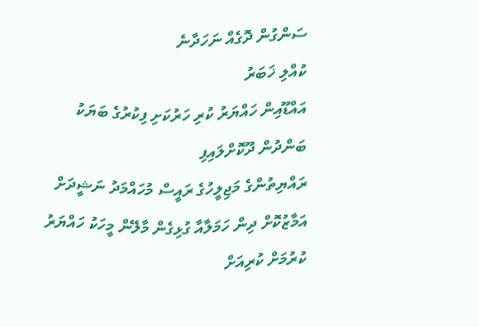ސަންގުން ދޮގެއް ނަހަދާނެ
ކުއްލި ޚަބަރު
އައްޑޫއިން ހައްޔަރު ކުރި ހަރުކަށި ފިކުރުގެ ބަޔަކު ބަންދުން ދޫކޮށްލައިފި
ރައްޔިތުންގެ މަޖިލީހުގެ ރައީސް މުހައްމަދު ނަޝީދަށް އަމާޒުކޮށް ދިން ހަމަލާއާ ގުޅިގެން މާލޭން މީހަކު ހައްޔަރު ކުރުމަށް ކުރިއަށް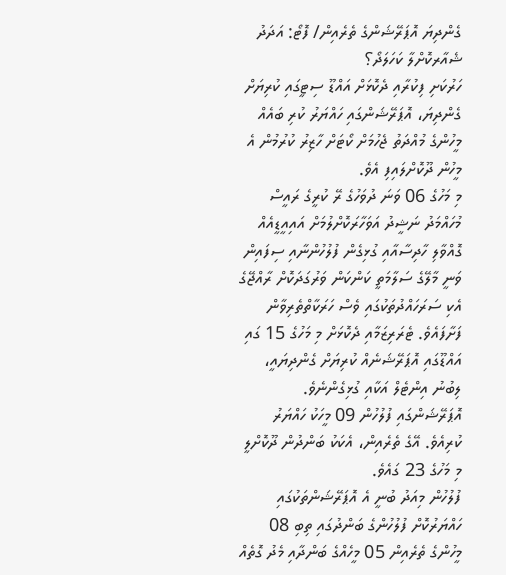ގެންދިޔަ އޮޕަރޭޝަންގެ ތެރެއިން/ ފޮޓޯ: އަދަދު
ޝެއާރކޮށްލާ ކަހަލަދޯ؟
ހަރުކަށި ފިކުރާއި ދެކޮޅަށް އައްޑޫ ސިޓީގައި ކުރިޔަށް ގެންދިޔަ، އޮޕަރޭޝަންގައި ހައްޔަރު ކުރި ބައެއް މީހުންގެ މުއްދަތު ޖެހުމަށް ކޯޓަށް ހާޒިރު ކުރުމުން އެ މީހުން ދޫކޮށްލައިފި އެވެ.
މި މަހުގެ 06 ވަނަ ދުވަހުގެ ރޭ ކުރީގެ ރައީސް މުހައްމަދު ނަޝީދު އަވަހާރަކޮށްލުމަށް އައިއީޑީއެއް ގޮއްވާލި ހާދިސާއާއި ގުޅިގެން ފުލުހުންނާއި ސިފައިން ވަނީ މާލޭގެ ސަލާމަތީ ކަންކަން ވަރުގަދަކޮށް ރާއްޖޭގެ އެކި ސަރަހައްދުތަކުގައި ވެސް ހަރަކާތްތެރިވާން ފަށާފައެވެ. ޓެރަރިޒަމާއި ދެކޮޅަށް މި މަހުގެ 15 ގައި އައްޑޫގައި އޮޕަރޭޝަނެއް ކުރިޔަށް ގެންދިޔައީ، ލިބުނު އިންޓެލް އަކާއި ގުޅިގެންނެވެ.
އޮޕަރޭޝަންގައި ފުލުހުން 09 މީހަކު ހައްޔަރު ކުރިއެވެ. އޭގެ ތެރެއިން، އެކަކު ބަންދުން ދޫކޮށްލީ މި މަހުގެ 23 ގައެވެ.
ފުލުހުން މިއަދު ބުނީ އެ އޮޕަރޭޝަންތަކުގައި ހައްޔަރުކޮށް ފުލުހުންގެ ބަންދުގައި ތިބި 08 މީހުންގެ ތެރެއިން 05 މީހެއްގެ ބަންދާއި މެދު ގޮތެއް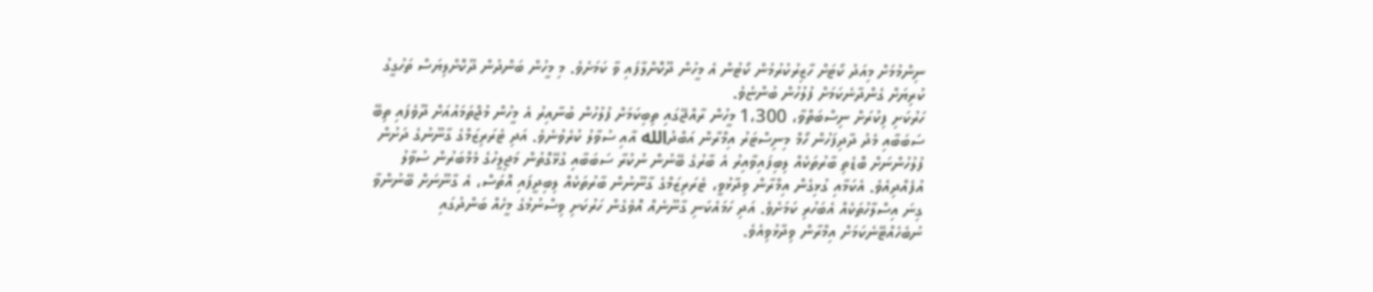ނިންމުމަށް މިއަދު ކޯޓަށް ހާޒިރުކުރުމުން ކޯޓުން އެ މީހުން ދޫކޮށްލާފައި ވާ ކަމަށެވެ. މި މީހުން ބަންދުން ދޫކޮށްލިޔަސް ތަހުގީގު ކުރިޔަށް ގެންދާނެކަމަށް ފުލުހުން ބުންޏެވެ.
ހަރުކަށި ފިކުރަށް ނިސްބަތްވާ، 1،300 މީހުން ރާއްޖޭގައި ތިބިކަމަށް ފުލުހުން ބުނާއިރު އެ މީހުން މުޖްތަމައުއަށް ދޫވެފައި ތިބޭ ސަބަބާއި މެދު ދާދިފަހުން ހޯމް މިނިސްޓަރު އިމްރާން އަބްދުالله އާއި ސުވާލު ކުރެވުނެވެ. އަދި ޓެރަރިޒަމްގެ ގާނޫނުގެ ދަށުން ފުލުހުންނަށް ބޮޑެތި ބާރުތަކެއް ލިބިފައިވާއިރު އެ ބާރުގެ ބޭނުން ނުކުރާ ސަބަބާއި ގުޅޭގޮތުން މަޖިލީހުގެ މެމްބަރުން ސުވާލު އުފެއްދިއެވެ. އެކަމާއި ގުޅިގެން އިމްރާން ވިދާޅުވީ، ޓެރަރިޒަމްގެ ގާނޫނުން ބާރުތަކެއް ލިބިދީފައި އޮތަސް، އެ ގާނޫނަށް ބޭނުންވާ ގިނަ އިސްލާހުތަކެއް އެބަހުރި ކަމަށެވެ. އަދި ހަމައެކަނި ގާނޫނެއް އޮވެގެން ހަރުކަށި ވިސްނުމުގެ މީހެއް ބަންދުގައި ނުބެހެއްޓޭނެކަމަށް އިމްރާން ވިދާޅުވިއެވެ.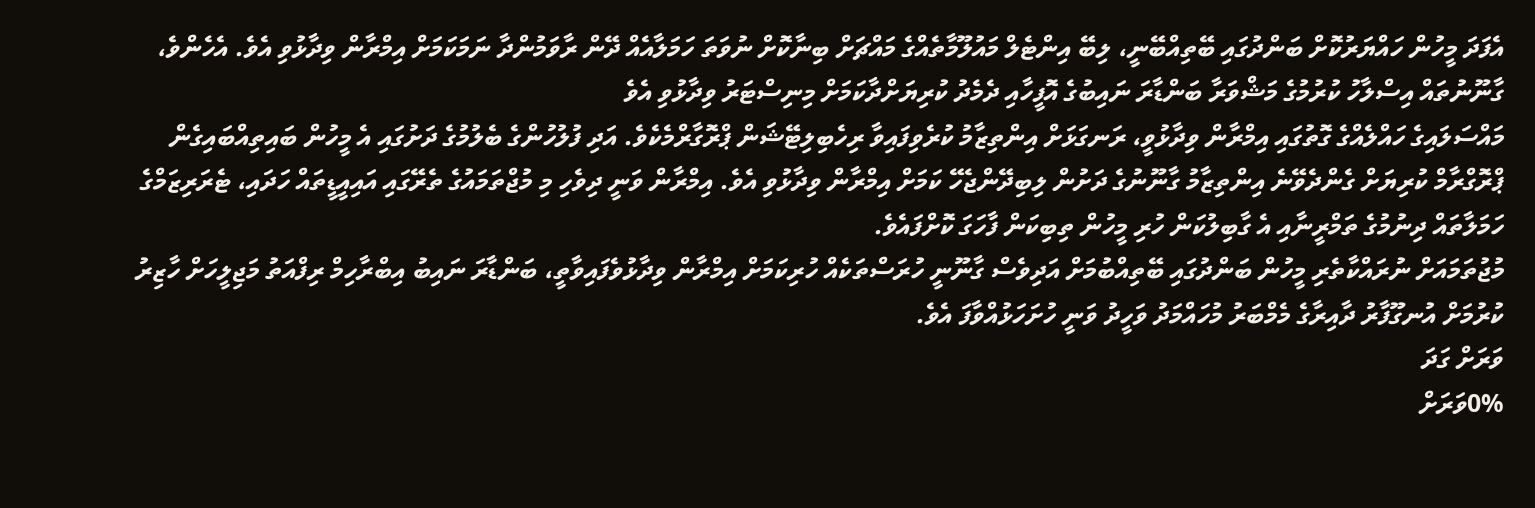އެފަދަ މީހުން ހައްޔަރުކޮށް ބަންދުގައި ބޭތިއްބޭނީ، ލިބޭ އިންޓެލް މައުލޫމާތެއްގެ މައްޗަށް ބިނާކޮށް ނުވަތަ ހަމަލާއެއް ދޭން ރާވަމުންދާ ނަމަކަމަށް އިމްރާން ވިދާޅުވި އެވެ. އެހެންވެ، ގާނޫނުތައް އިސްލާހު ކުރުމުގެ މަޝްވަރާ ބަންޑާރަ ނައިބުގެ އޮފީހާއި ދެމެދު ކުރިޔަށްދާކަމަށް މިނިސްޓަރު ވިދާޅުވި އެވެ
މައްސަލައިގެ ހައްލެއްގެ ގޮތުގައި އިމްރާން ވިދާޅުވީ، ރަނގަޅަށް އިންތިޒާމު ކުރެވިފައިވާ ރިހެބިލިޓޭޝަން ޕްރޮގާރްމެކެވެ. އަދި ފުލުހުންގެ ބެލުމުގެ ދަށުގައި އެ މީހުން ބައިތިއްބައިގެން ޕްރޮގްރާމް ކުރިޔަށް ގެންދެވޭނެ އިންތިޒާމު ގާނޫނުގެ ދަށުން ލިބިދޭންޖެހޭ ކަމަށް އިމްރާން ވިދާޅުވި އެވެ. އިމްރާން ވަނީ ދިވެހި މި މުޖްތަމައުގެ ތެރޭގައި އައިއީޑީތައް ހަދައި، ޓެރަރިޒަމްގެ ހަމަލާތައް ދިނުމުގެ ތަމްރީނާއި އެ ގާބިލުކަން ހުރި މީހުން ތިބިކަން ފާހަގަ ކޮށްފައެވެ.
މުޖުތަމައަށް ނުރައްކާތެރި މީހުން ބަންދުގައި ބޭތިއްބުމަށް އަދިވެސް ގާނޫނީ ހުރަސްތަކެއް ހުރިކަމަށް އިމްރާން ވިދާޅުވެފައިވާތީ، ބަންޑާރަ ނައިބު އިބްރާހިމް ރިފްއަތު މަޖިލީހަށް ހާޒިރު ކުރުމަށް އުނގޫފާރު ދާއިރާގެ މެމްބަރު މުހައްމަދު ވަހީދު ވަނީ ހުށަހަޅުއްވާފަ އެވެ.
ވަރަށް ގަދަ
0%ވަރަށް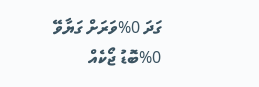ގަދަ 0%ވަރަށް ގަޔާވޭ 0%ބޮޑު ޖޯކެއް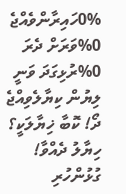0%ހައިރާންވެއްޖެ 0%ވަރަށް ދެރަ 0%ރުޅިގަދަ ވަނީ
ލިޔުން ކިޔާލެވިއްޖެ ދޯ! ކޮބާ ޚިޔާލަކީ؟
ހިޔާލު ދެއްވާ!
ގުޅުންހުރި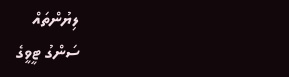ލިޔުންތައް
ސަންގު ޓީވީގެ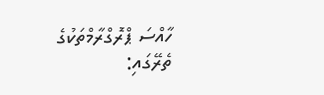ހާއްސަ ޕްރޮގްރާމްތަކުގެ ތެރޭގައި: